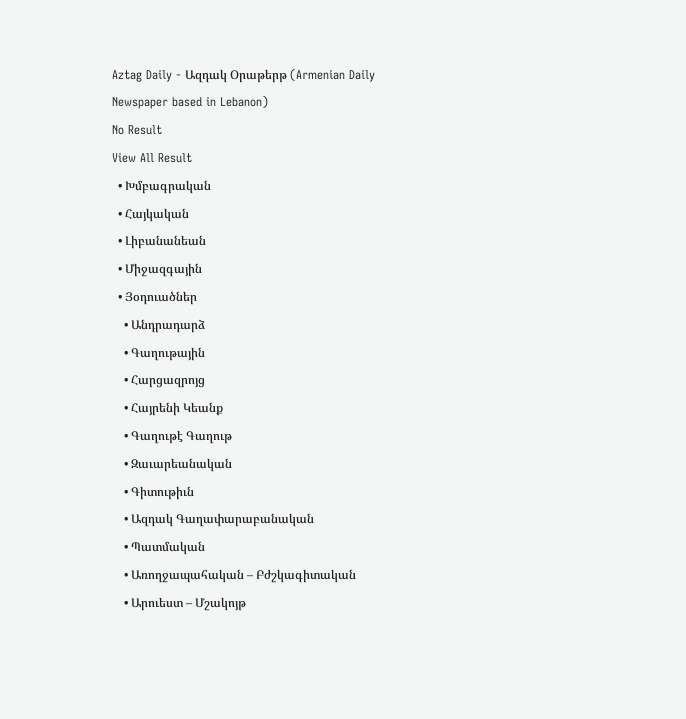Aztag Daily - Ազդակ Օրաթերթ (Armenian Daily Newspaper based in Lebanon)
No Result
View All Result
  • Խմբագրական
  • Հայկական
  • Լիբանանեան
  • Միջազգային
  • Յօդուածներ
    • Անդրադարձ
    • Գաղութային
    • Հարցազրոյց
    • Հայրենի Կեանք
    • Գաղութէ Գաղութ
    • Զաւարեանական
    • Գիտութիւն
    • Ազդակ Գաղափարաբանական
    • Պատմական
    • Առողջապահական – Բժշկագիտական
    • Արուեստ – Մշակոյթ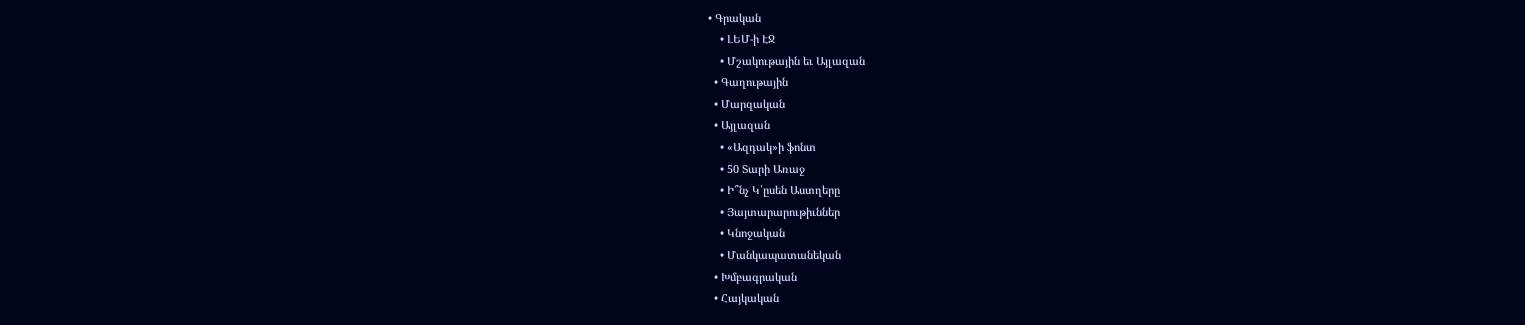• Գրական
    • ԼԵՄ-ի ԷՋ
    • Մշակութային եւ Այլազան
  • Գաղութային
  • Մարզական
  • Այլազան
    • «Ազդակ»ի ֆոնտ
    • 50 Տարի Առաջ
    • Ի՞նչ Կ՛ըսեն Աստղերը
    • Յայտարարութիւններ
    • Կնոջական
    • Մանկապատանեկան
  • Խմբագրական
  • Հայկական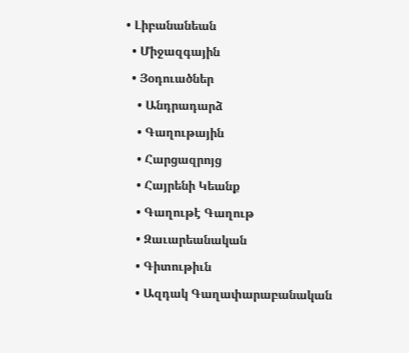• Լիբանանեան
  • Միջազգային
  • Յօդուածներ
    • Անդրադարձ
    • Գաղութային
    • Հարցազրոյց
    • Հայրենի Կեանք
    • Գաղութէ Գաղութ
    • Զաւարեանական
    • Գիտութիւն
    • Ազդակ Գաղափարաբանական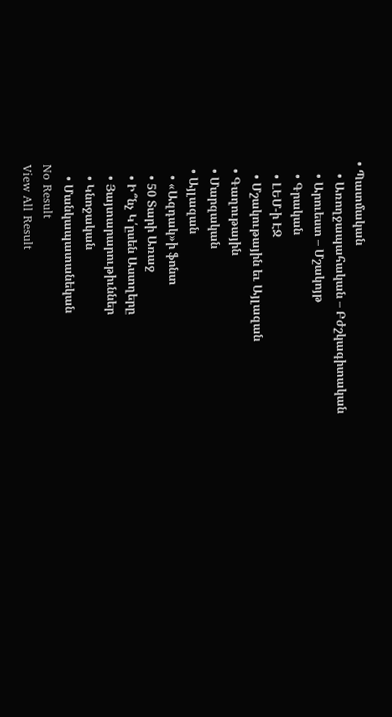• Պատմական
    • Առողջապահական – Բժշկագիտական
    • Արուեստ – Մշակոյթ
    • Գրական
    • ԼԵՄ-ի ԷՋ
    • Մշակութային եւ Այլազան
  • Գաղութային
  • Մարզական
  • Այլազան
    • «Ազդակ»ի ֆոնտ
    • 50 Տարի Առաջ
    • Ի՞նչ Կ՛ըսեն Աստղերը
    • Յայտարարութիւններ
    • Կնոջական
    • Մանկապատանեկան
No Result
View All Result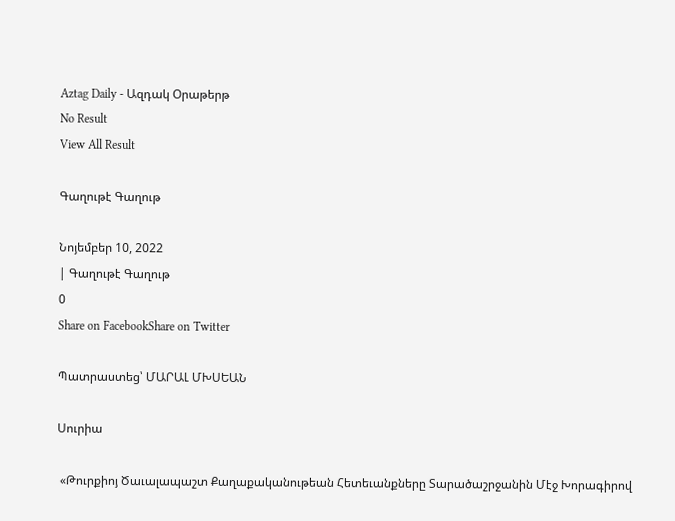Aztag Daily - Ազդակ Օրաթերթ
No Result
View All Result

Գաղութէ Գաղութ

Նոյեմբեր 10, 2022
| Գաղութէ Գաղութ
0
Share on FacebookShare on Twitter

Պատրաստեց՝ ՄԱՐԱԼ ՄԽՍԵԱՆ

Սուրիա

 «Թուրքիոյ Ծաւալապաշտ Քաղաքականութեան Հետեւանքները Տարածաշրջանին Մէջ Խորագիրով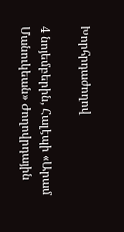Խորհրդաժողով

4 նոյեմբերին, Հալէպի «Արամ Մանուկեան» Ժողովրդային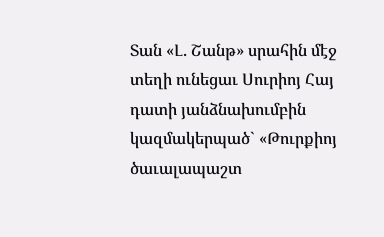Տան «Լ. Շանթ» սրահին մէջ տեղի ունեցաւ Սուրիոյ Հայ դատի յանձնախումբին կազմակերպած` «Թուրքիոյ ծաւալապաշտ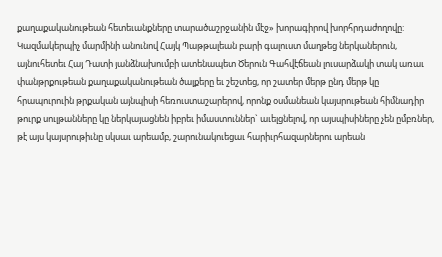քաղաքականութեան հետեւանքները տարածաշրջանին մէջ» խորագիրով խորհրդաժողովը: Կազմակերպիչ մարմինի անունով Հայկ Պաթթալեան բարի գալուստ մաղթեց ներկաներուն, այնուհետեւ Հայ Դատի յանձնախումբի ատենապետ Ծերուն Գահվէճեան լուսարձակի տակ առաւ փանթրքութեան քաղաքականութեան ծալքերը եւ շեշտեց, որ շատեր մերթ ընդ մերթ կը հրապուրուին թրքական այնպիսի հեռուստաշարերով, որոնք օսմանեան կայսրութեան հիմնադիր թուրք սուլթանները կը ներկայացնեն իբրեւ իմաստուններ` աւելցնելով, որ այսպիսիները չեն ըմբռներ, թէ այս կայսրութիւնը սկսաւ արեամբ, շարունակուեցաւ հարիւրհազարներու արեան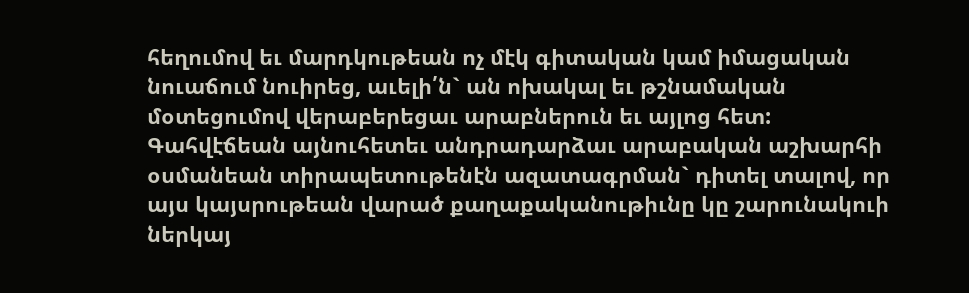հեղումով եւ մարդկութեան ոչ մէկ գիտական կամ իմացական նուաճում նուիրեց, աւելի՛ն` ան ոխակալ եւ թշնամական մօտեցումով վերաբերեցաւ արաբներուն եւ այլոց հետ: Գահվէճեան այնուհետեւ անդրադարձաւ արաբական աշխարհի օսմանեան տիրապետութենէն ազատագրման` դիտել տալով, որ այս կայսրութեան վարած քաղաքականութիւնը կը շարունակուի ներկայ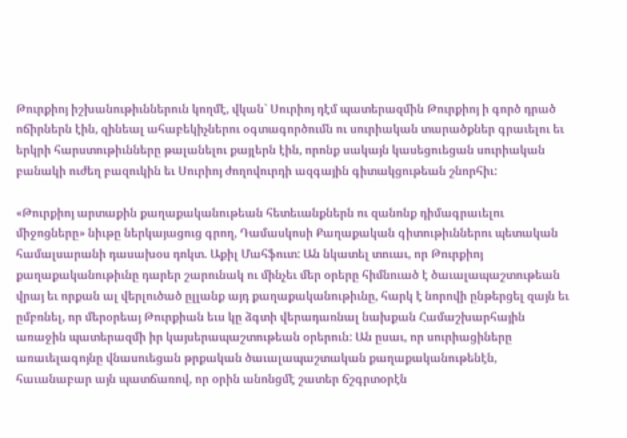Թուրքիոյ իշխանութիւններուն կողմէ, վկան` Սուրիոյ դէմ պատերազմին Թուրքիոյ ի գործ դրած ոճիրներն էին, զինեալ ահաբեկիչներու օգտագործումն ու սուրիական տարածքներ գրաւելու եւ երկրի հարստութիւնները թալանելու քայլերն էին, որոնք սակայն կասեցուեցան սուրիական բանակի ուժեղ բազուկին եւ Սուրիոյ ժողովուրդի ազգային գիտակցութեան շնորհիւ:

«Թուրքիոյ արտաքին քաղաքականութեան հետեւանքներն ու զանոնք դիմագրաւելու միջոցները» նիւթը ներկայացուց գրող, Դամասկոսի Քաղաքական գիտութիւններու պետական համալսարանի դասախօս դոկտ. Աքիլ Մահֆուտ: Ան նկատել տուաւ, որ Թուրքիոյ քաղաքականութիւնը դարեր շարունակ ու մինչեւ մեր օրերը հիմնուած է ծաւալապաշտութեան վրայ եւ որքան ալ վերլուծած ըլլանք այդ քաղաքականութիւնը, հարկ է նորովի ընթերցել զայն եւ ըմբռնել, որ մերօրեայ Թուրքիան եւս կը ձգտի վերադառնալ նախքան Համաշխարհային առաջին պատերազմի իր կայսերապաշտութեան օրերուն: Ան ըսաւ, որ սուրիացիները առաւելագոյնը վնասուեցան թրքական ծաւալապաշտական քաղաքականութենէն, հաւանաբար այն պատճառով, որ օրին անոնցմէ շատեր ճշգրտօրէն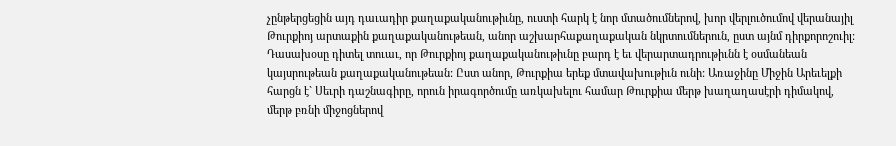չընթերցեցին այդ դաւադիր քաղաքականութիւնը, ուստի հարկ է նոր մտածումներով, խոր վերլուծումով վերանայիլ Թուրքիոյ արտաքին քաղաքականութեան, անոր աշխարհաքաղաքական նկրտումներուն, ըստ այնմ դիրքորոշուիլ: Դասախօսը դիտել տուաւ, որ Թուրքիոյ քաղաքականութիւնը բարդ է եւ վերարտադրութիւնն է օսմանեան կայսրութեան քաղաքականութեան: Ըստ անոր, Թուրքիա երեք մտավախութիւն ունի: Առաջինը Միջին Արեւելքի հարցն է` Սեւրի դաշնագիրը, որուն իրագործումը առկախելու համար Թուրքիա մերթ խաղաղասէրի դիմակով, մերթ բռնի միջոցներով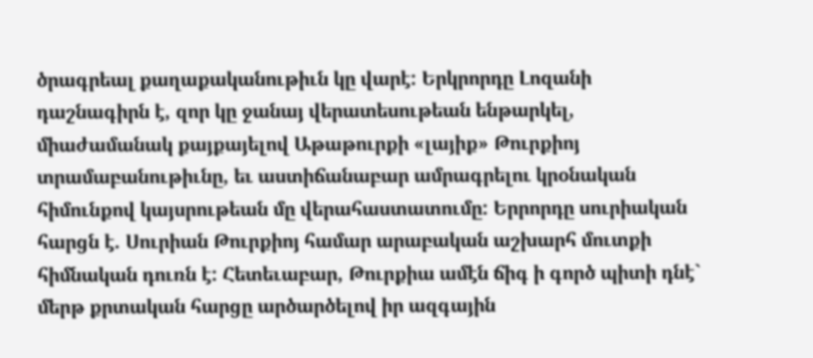ծրագրեալ քաղաքականութիւն կը վարէ: Երկրորդը Լոզանի դաշնագիրն է, զոր կը ջանայ վերատեսութեան ենթարկել, միաժամանակ քայքայելով Աթաթուրքի «լայիք» Թուրքիոյ տրամաբանութիւնը, եւ աստիճանաբար ամրագրելու կրօնական հիմունքով կայսրութեան մը վերահաստատումը: Երրորդը սուրիական հարցն է. Սուրիան Թուրքիոյ համար արաբական աշխարհ մուտքի հիմնական դուռն է: Հետեւաբար, Թուրքիա ամէն ճիգ ի գործ պիտի դնէ` մերթ քրտական հարցը արծարծելով իր ազգային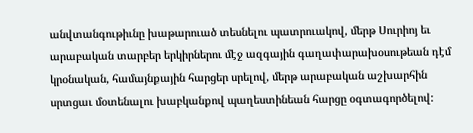անվտանգութիւնը խաթարուած տեսնելու պատրուակով, մերթ Սուրիոյ եւ արաբական տարբեր երկիրներու մէջ ազգային գաղափարախօսութեան դէմ կրօնական, համայնքային հարցեր սրելով, մերթ արաբական աշխարհին սրտցաւ մօտենալու խաբկանքով պաղեստինեան հարցը օգտագործելով: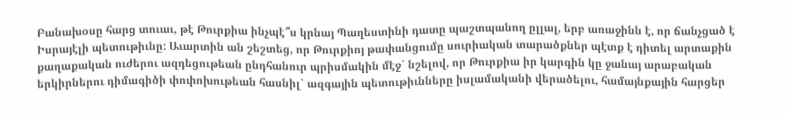Բանախօսը հարց տուաւ, թէ Թուրքիա ինչպէ՞ս կրնայ Պաղեստինի դատը պաշտպանող ըլլալ, երբ առաջինն է, որ ճանչցած է Իսրայէլի պետութիւնը: Աւարտին ան շեշտեց, որ Թուրքիոյ թափանցումը սուրիական տարածքներ պէտք է դիտել արտաքին քաղաքական ուժերու ազդեցութեան ընդհանուր պրիսմակին մէջ` նշելով, որ Թուրքիա իր կարգին կը ջանայ արաբական երկիրներու դիմագիծի փոփոխութեան հասնիլ` ազգային պետութիւնները իսլամականի վերածելու, համայնքային հարցեր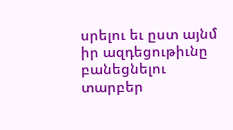սրելու եւ ըստ այնմ իր ազդեցութիւնը բանեցնելու տարբեր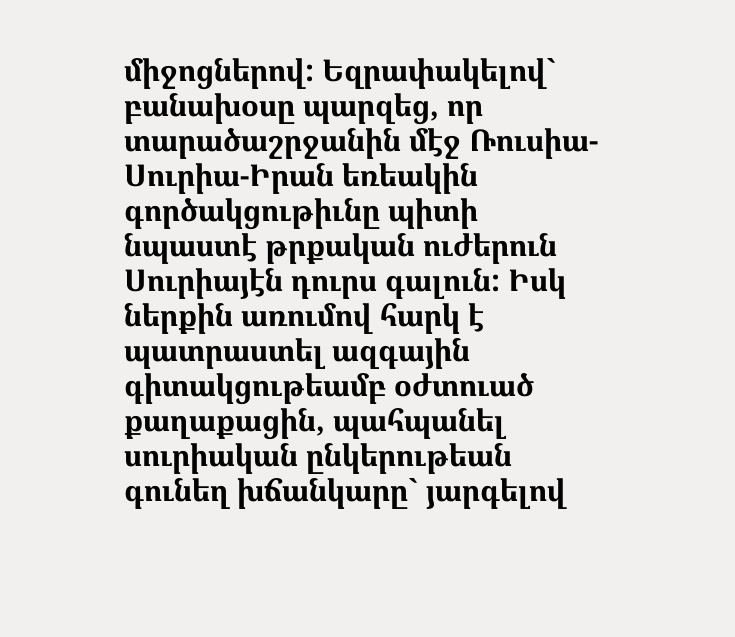միջոցներով: Եզրափակելով` բանախօսը պարզեց, որ տարածաշրջանին մէջ Ռուսիա-Սուրիա-Իրան եռեակին գործակցութիւնը պիտի նպաստէ թրքական ուժերուն Սուրիայէն դուրս գալուն: Իսկ ներքին առումով հարկ է պատրաստել ազգային գիտակցութեամբ օժտուած քաղաքացին, պահպանել սուրիական ընկերութեան գունեղ խճանկարը` յարգելով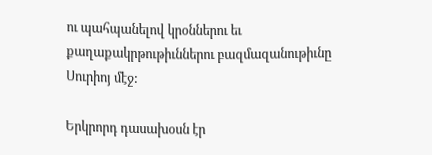ու պահպանելով կրօններու եւ քաղաքակրթութիւններու բազմազանութիւնը Սուրիոյ մէջ:

Երկրորդ դասախօսն էր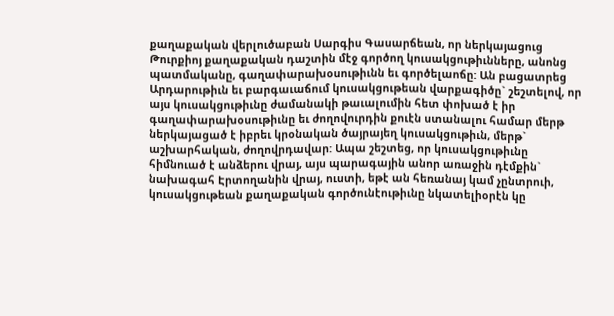քաղաքական վերլուծաբան Սարգիս Գասարճեան, որ ներկայացուց Թուրքիոյ քաղաքական դաշտին մէջ գործող կուսակցութիւնները, անոնց պատմականը, գաղափարախօսութիւնն եւ գործելաոճը: Ան բացատրեց Արդարութիւն եւ բարգաւաճում կուսակցութեան վարքագիծը` շեշտելով, որ այս կուսակցութիւնը ժամանակի թաւալումին հետ փոխած է իր գաղափարախօսութիւնը եւ ժողովուրդին քուէն ստանալու համար մերթ ներկայացած է իբրեւ կրօնական ծայրայեղ կուսակցութիւն, մերթ` աշխարհական, ժողովրդավար: Ապա շեշտեց, որ կուսակցութիւնը հիմնուած է անձերու վրայ, այս պարագային անոր առաջին դէմքին` նախագահ Էրտողանին վրայ, ուստի, եթէ ան հեռանայ կամ չընտրուի, կուսակցութեան քաղաքական գործունէութիւնը նկատելիօրէն կը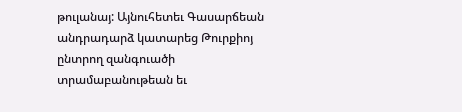թուլանայ: Այնուհետեւ Գասարճեան անդրադարձ կատարեց Թուրքիոյ ընտրող զանգուածի տրամաբանութեան եւ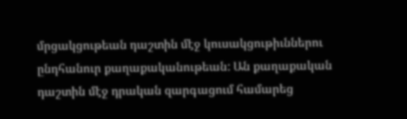մրցակցութեան դաշտին մէջ կուսակցութիւններու ընդհանուր քաղաքականութեան: Ան քաղաքական դաշտին մէջ դրական զարգացում համարեց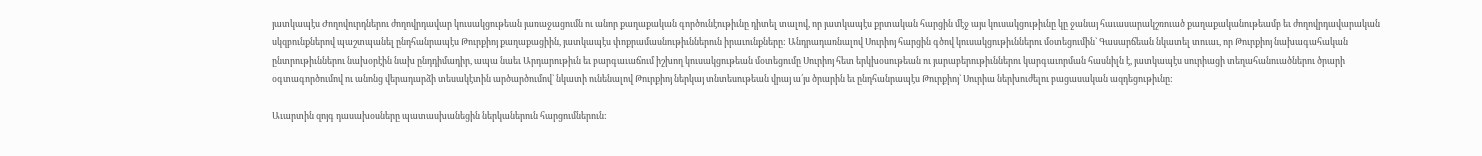յատկապէս Ժողովուրդներու ժողովրդավար կուսակցութեան յառաջացումն ու անոր քաղաքական գործունէութիւնը դիտել տալով, որ յատկապէս քրտական հարցին մէջ այս կուսակցութիւնը կը ջանայ հաւասարակշռուած քաղաքականութեամբ եւ ժողովրդավարական սկզբունքներով պաշտպանել ընդհանրապէս Թուրքիոյ քաղաքացիին, յատկապէս փոքրամասնութիւններուն իրաւունքները: Անդրադառնալով Սուրիոյ հարցին գծով կուսակցութիւններու մօտեցումին` Գասարճեան նկատել տուաւ, որ Թուրքիոյ նախագահական ընտրութիւններու նախօրէին նախ ընդդիմադիր, ապա նաեւ Արդարութիւն եւ բարգաւաճում իշխող կուսակցութեան մօտեցումը Սուրիոյ հետ երկխօսութեան ու յարաբերութիւններու կարգաւորման հասնիլն է, յատկապէս սուրիացի տեղահանուածներու ծրարի օգտագործումով ու անոնց վերադարձի տեսակէտին արծարծումով` նկատի ունենալով Թուրքիոյ ներկայ տնտեսութեան վրայ ա՛յս ծրարին եւ ընդհանրապէս Թուրքիոյ` Սուրիա ներխուժելու բացասական ազդեցութիւնը:

Աւարտին զոյգ դասախօսները պատասխանեցին ներկաներուն հարցումներուն: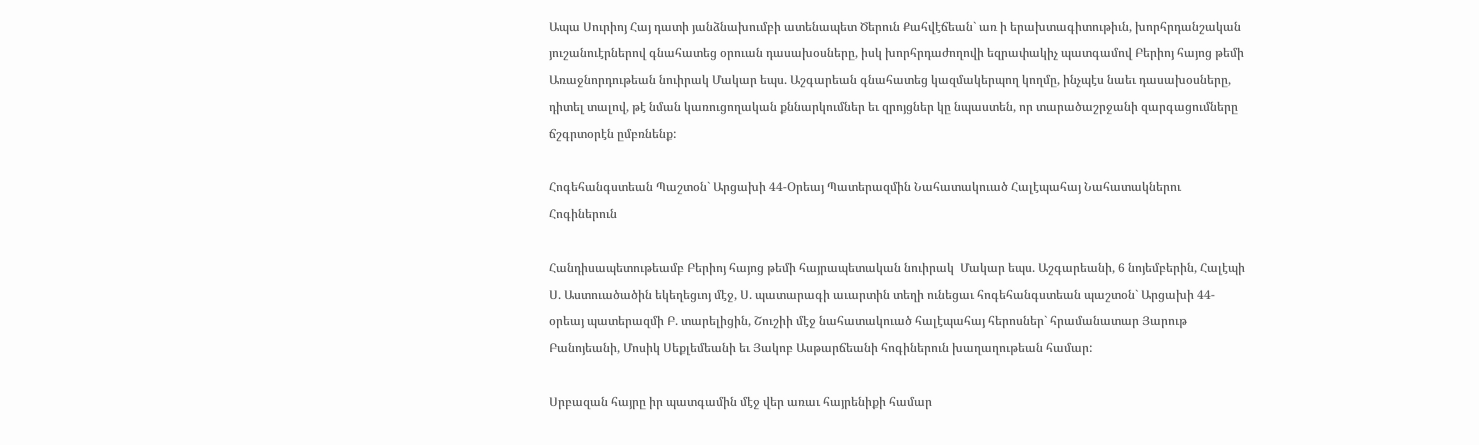Ապա Սուրիոյ Հայ դատի յանձնախումբի ատենապետ Ծերուն Քահվէճեան` առ ի երախտագիտութիւն, խորհրդանշական յուշանուէրներով գնահատեց օրուան դասախօսները, իսկ խորհրդաժողովի եզրափակիչ պատգամով Բերիոյ հայոց թեմի Առաջնորդութեան նուիրակ Մակար եպս. Աշգարեան գնահատեց կազմակերպող կողմը, ինչպէս նաեւ դասախօսները, դիտել տալով, թէ նման կառուցողական քննարկումներ եւ զրոյցներ կը նպաստեն, որ տարածաշրջանի զարգացումները ճշգրտօրէն ըմբռնենք:

Հոգեհանգստեան Պաշտօն` Արցախի 44-Օրեայ Պատերազմին Նահատակուած Հալէպահայ Նահատակներու Հոգիներուն

Հանդիսապետութեամբ Բերիոյ հայոց թեմի հայրապետական նուիրակ  Մակար եպս. Աշգարեանի, 6 նոյեմբերին, Հալէպի Ս. Աստուածածին եկեղեցւոյ մէջ, Ս. պատարագի աւարտին տեղի ունեցաւ հոգեհանգստեան պաշտօն` Արցախի 44-օրեայ պատերազմի Բ. տարելիցին, Շուշիի մէջ նահատակուած հալէպահայ հերոսներ` հրամանատար Յարութ Բանոյեանի, Մոսիկ Սեքլեմեանի եւ Յակոբ Ասթարճեանի հոգիներուն խաղաղութեան համար:

Սրբազան հայրը իր պատգամին մէջ վեր առաւ հայրենիքի համար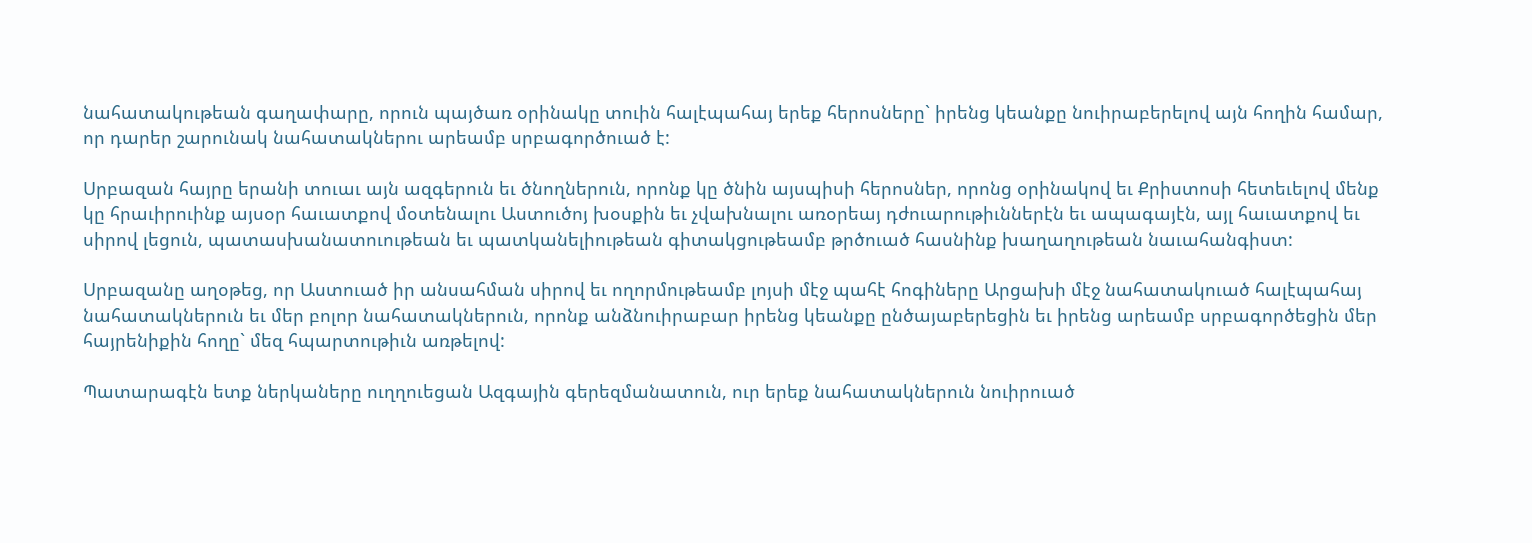նահատակութեան գաղափարը, որուն պայծառ օրինակը տուին հալէպահայ երեք հերոսները` իրենց կեանքը նուիրաբերելով այն հողին համար, որ դարեր շարունակ նահատակներու արեամբ սրբագործուած է:

Սրբազան հայրը երանի տուաւ այն ազգերուն եւ ծնողներուն, որոնք կը ծնին այսպիսի հերոսներ, որոնց օրինակով եւ Քրիստոսի հետեւելով մենք կը հրաւիրուինք այսօր հաւատքով մօտենալու Աստուծոյ խօսքին եւ չվախնալու առօրեայ դժուարութիւններէն եւ ապագայէն, այլ հաւատքով եւ սիրով լեցուն, պատասխանատուութեան եւ պատկանելիութեան գիտակցութեամբ թրծուած հասնինք խաղաղութեան նաւահանգիստ:

Սրբազանը աղօթեց, որ Աստուած իր անսահման սիրով եւ ողորմութեամբ լոյսի մէջ պահէ հոգիները Արցախի մէջ նահատակուած հալէպահայ նահատակներուն եւ մեր բոլոր նահատակներուն, որոնք անձնուիրաբար իրենց կեանքը ընծայաբերեցին եւ իրենց արեամբ սրբագործեցին մեր հայրենիքին հողը` մեզ հպարտութիւն առթելով:

Պատարագէն ետք ներկաները ուղղուեցան Ազգային գերեզմանատուն, ուր երեք նահատակներուն նուիրուած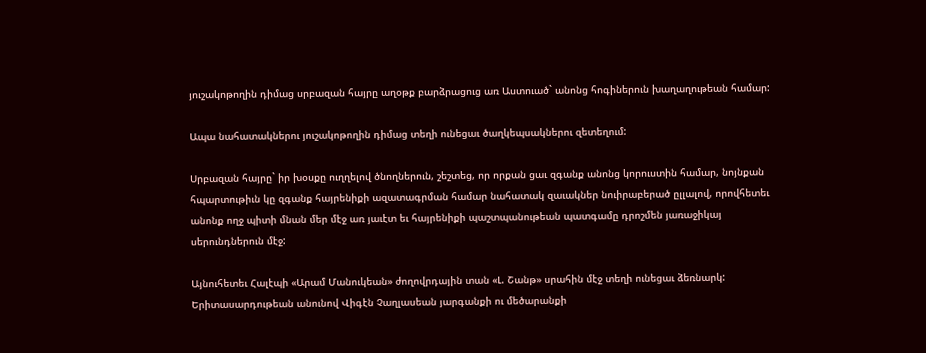յուշակոթողին դիմաց սրբազան հայրը աղօթք բարձրացուց առ Աստուած` անոնց հոգիներուն խաղաղութեան համար:

Ապա նահատակներու յուշակոթողին դիմաց տեղի ունեցաւ ծաղկեպսակներու զետեղում:

Սրբազան հայրը` իր խօսքը ուղղելով ծնողներուն, շեշտեց, որ որքան ցաւ զգանք անոնց կորուստին համար, նոյնքան հպարտութիւն կը զգանք հայրենիքի ազատագրման համար նահատակ զաւակներ նուիրաբերած ըլլալով, որովհետեւ անոնք ողջ պիտի մնան մեր մէջ առ յաւէտ եւ հայրենիքի պաշտպանութեան պատգամը դրոշմեն յառաջիկայ սերունդներուն մէջ:

Այնուհետեւ Հալէպի «Արամ Մանուկեան» ժողովրդային տան «Լ. Շանթ» սրահին մէջ տեղի ունեցաւ ձեռնարկ: Երիտասարդութեան անունով Վիգէն Չաղլասեան յարգանքի ու մեծարանքի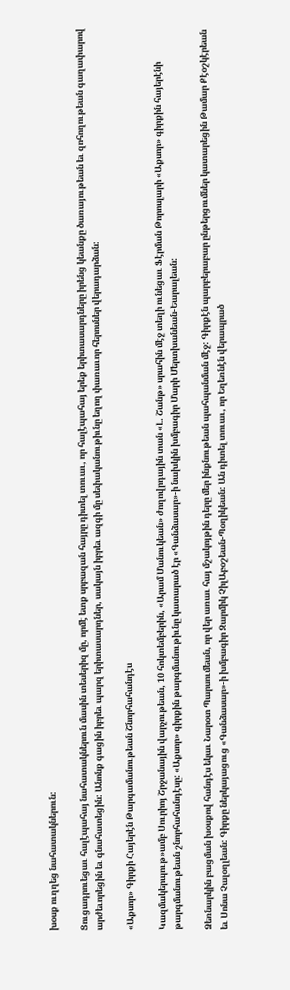խօսք ուղղեց նահատակներուն:

Ցուցադրուեցաւ հալէպահայ նահատակներուն մասին տեսերիզ մը, որմէ ետք սրբազան հայրը դիտել տուաւ, որ հալէպահայ երեք երիտասարդները իրենց կեանքը ծառայութեան եւ զոհողութեան գաղափարով արժեւորեցին եւ գնահատեցին: Անոնք գացին իբրեւ պարզ երիտասարդներ, սակայն իբրեւ ազգի մը սեփականութիւնը եղող փառաւոր հերոսներ վերադարձան:

«Աքսոր» Գիրքի Հայերէն Թարգամանութեան Շնորհահանդէս

Կազմակերպութ»ամբ Սուրիոյ Շրջանային վարչութեան, 10 հոկտեմբերին, «Արամ Մանուկեան» ժողովրդային տան «Լ. Շանթ» սրահին մէջ տեղի ունեցաւ Ֆէրման Թորոսլարի «Աքսոր» գիրքին հայերէնի թարգմանութեան շնորհահանդէսը: «Աքսոր» գիրքին թարգմանութիւնը կատարած էր «Գանձասար»-ի նախկին խմբագիր Մարի Մերտխանեան-Եարալեան:

Ձեռնարկին բացման խօսքով հանդէս եկաւ Նարօտ Պարսումեան, որ վեր առաւ հայ մշակոյթին դերը մեր ինքնութեան պահպանման մէջ: Գիրքէն պարբերաբար ընթերցումներ կատարեցին Թամար Քէօշկէրեան եւ Սոնա Չալօղլեան: Գիրքը ներկայացուց «Գանձասար»-ի խմբագիր Զարմիկ ՉիլԱբօշեան-Պօղիկեան: Ան դիտել տուաւ, որ Եղեռնէն վերապրած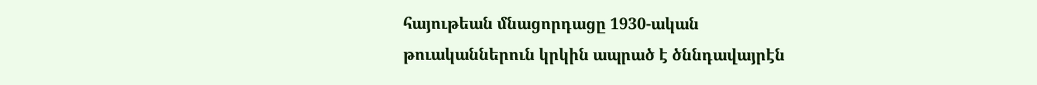հայութեան մնացորդացը 1930-ական թուականներուն կրկին ապրած է ծննդավայրէն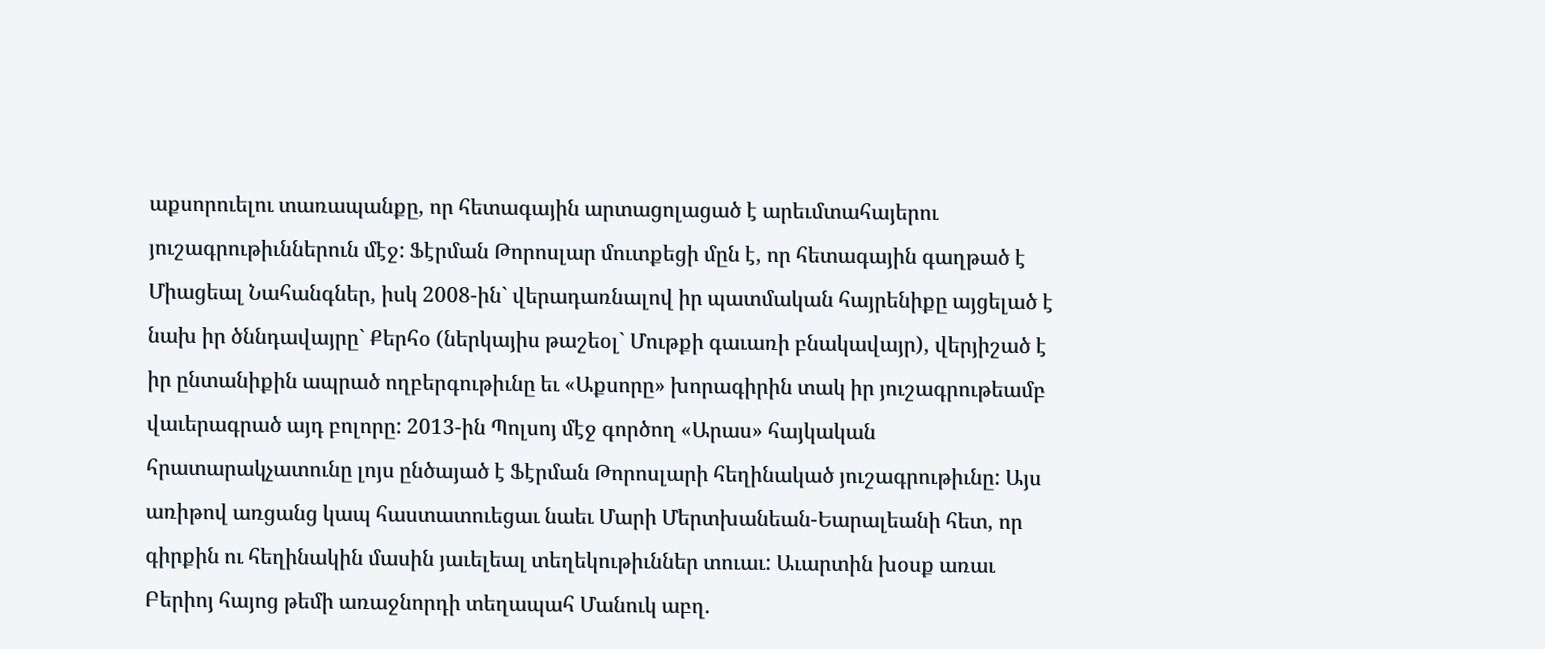աքսորուելու տառապանքը, որ հետագային արտացոլացած է արեւմտահայերու յուշագրութիւններուն մէջ: Ֆէրման Թորոսլար մուտքեցի մըն է, որ հետագային գաղթած է Միացեալ Նահանգներ, իսկ 2008-ին` վերադառնալով իր պատմական հայրենիքը այցելած է նախ իր ծննդավայրը` Քերհօ (ներկայիս թաշեօլ` Մութքի գաւառի բնակավայր), վերյիշած է իր ընտանիքին ապրած ողբերգութիւնը եւ «Աքսորը» խորագիրին տակ իր յուշագրութեամբ վաւերագրած այդ բոլորը: 2013-ին Պոլսոյ մէջ գործող «Արաս» հայկական հրատարակչատունը լոյս ընծայած է Ֆէրման Թորոսլարի հեղինակած յուշագրութիւնը: Այս առիթով առցանց կապ հաստատուեցաւ նաեւ Մարի Մերտխանեան-Եարալեանի հետ, որ գիրքին ու հեղինակին մասին յաւելեալ տեղեկութիւններ տուաւ: Աւարտին խօսք առաւ Բերիոյ հայոց թեմի առաջնորդի տեղապահ Մանուկ աբղ.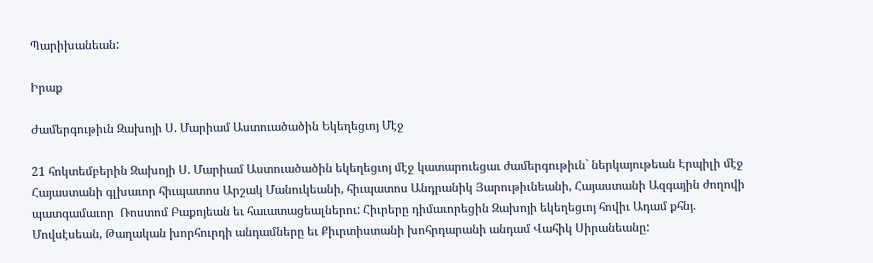Պարիխանեան:

Իրաք

Ժամերգութիւն Զախոյի Ս. Մարիամ Աստուածածին Եկեղեցւոյ Մէջ

21 հոկտեմբերին Զախոյի Ս. Մարիամ Աստուածածին եկեղեցւոյ մէջ կատարուեցաւ ժամերգութիւն` ներկայութեան Էրպիլի մէջ Հայաստանի գլխաւոր հիւպատոս Արշակ Մանուկեանի, հիւպատոս Անդրանիկ Յարութիւնեանի, Հայաստանի Ազգային ժողովի պատգամաւոր  Ռոստոմ Բաքոյեան եւ հաւատացեալներու: Հիւրերը դիմաւորեցին Զախոյի եկեղեցւոյ հովիւ Ադամ քհնյ. Մովսէսեան, Թաղական խորհուրդի անդամները եւ Քիւրտիստանի խոհրդարանի անդամ Վահիկ Սիրանեանը: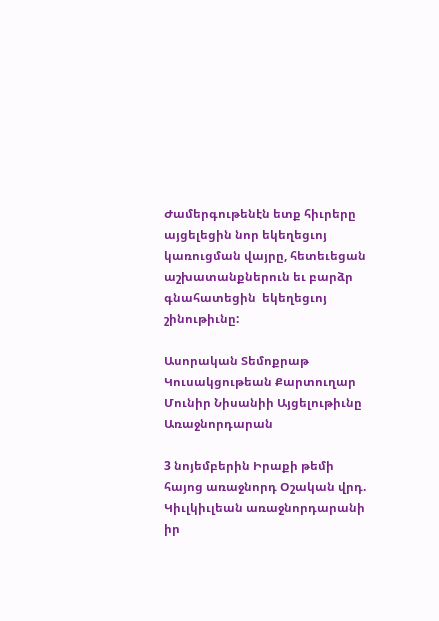Ժամերգութենէն ետք հիւրերը  այցելեցին նոր եկեղեցւոյ կառուցման վայրը, հետեւեցան աշխատանքներուն եւ բարձր գնահատեցին  եկեղեցւոյ շինութիւնը:

Ասորական Տեմոքրաթ Կուսակցութեան Քարտուղար Մունիր Նիսանիի Այցելութիւնը Առաջնորդարան

3 նոյեմբերին Իրաքի թեմի հայոց առաջնորդ Օշական վրդ. Կիւլկիւլեան առաջնորդարանի իր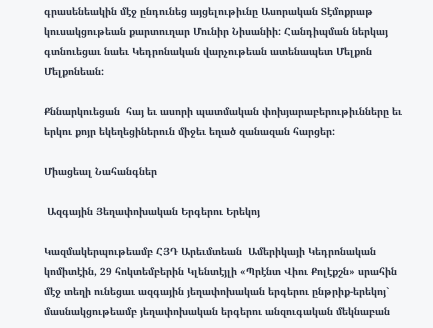գրասենեակին մէջ ընդունեց այցելութիւնը Ասորական Տէմոքրաթ կուսակցութեան քարտուղար Մունիր Նիսանիի: Հանդիպման ներկայ գտնուեցաւ նաեւ Կեդրոնական վարչութեան ատենապետ Մելքոն Մելքոնեան:

Քննարկուեցան  հայ եւ ասորի պատմական փոխյարաբերութիւնները եւ երկու քոյր եկեղեցիներուն միջեւ եղած զանազան հարցեր:

Միացեալ Նահանգներ

 Ազգային Յեղափոխական Երգերու Երեկոյ

Կազմակերպութեամբ ՀՅԴ Արեւմտեան  Ամերիկայի Կեդրոնական կոմիտէին, 29 հոկտեմբերին Կլենտէյլի «Պրէնտ Վիու Քոլէքշն» սրահին մէջ տեղի ունեցաւ ազգային յեղափոխական երգերու ընթրիք-երեկոյ` մասնակցութեամբ յեղափոխական երգերու անզուգական մեկնաբան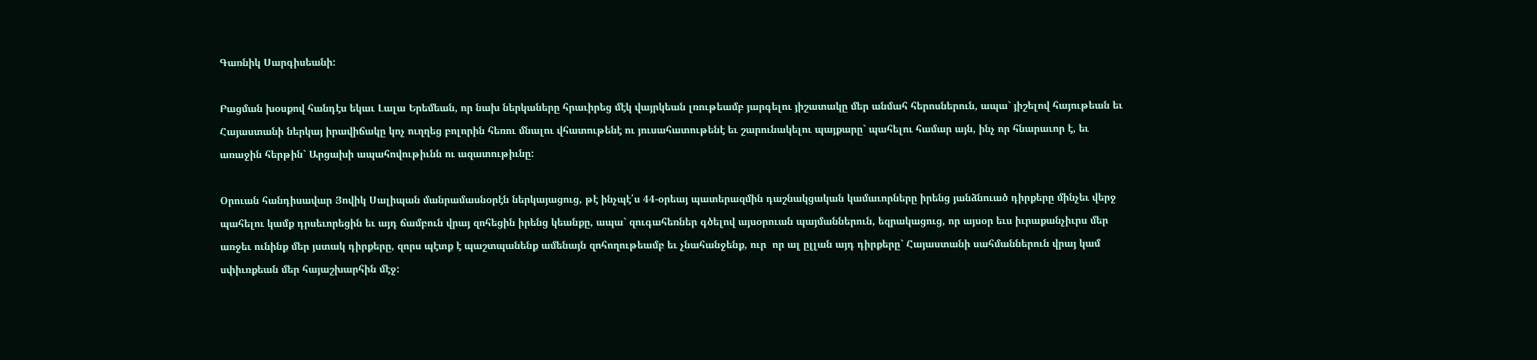Գառնիկ Սարգիսեանի:

Բացման խօսքով հանդէս եկաւ Լալա Երեմեան, որ նախ ներկաները հրաւիրեց մէկ վայրկեան լռութեամբ յարգելու յիշատակը մեր անմահ հերոսներուն, ապա` յիշելով հայութեան եւ Հայաստանի ներկայ իրավիճակը կոչ ուղղեց բոլորին հեռու մնալու վհատութենէ ու յուսահատութենէ եւ շարունակելու պայքարը` պահելու համար այն, ինչ որ հնարաւոր է, եւ առաջին հերթին` Արցախի ապահովութիւնն ու ազատութիւնը:

Օրուան հանդիսավար Յովիկ Սալիպան մանրամասնօրէն ներկայացուց, թէ ինչպէ՛ս 44-օրեայ պատերազմին դաշնակցական կամաւորները իրենց յանձնուած դիրքերը մինչեւ վերջ պահելու կամք դրսեւորեցին եւ այդ ճամբուն վրայ զոհեցին իրենց կեանքը, ապա` զուգահեռներ գծելով այսօրուան պայմաններուն, եզրակացուց, որ այսօր եւս իւրաքանչիւրս մեր առջեւ ունինք մեր յստակ դիրքերը, զորս պէտք է պաշտպանենք ամենայն զոհողութեամբ եւ չնահանջենք, ուր  որ ալ ըլլան այդ դիրքերը` Հայաստանի սահմաններուն վրայ կամ սփիւռքեան մեր հայաշխարհին մէջ: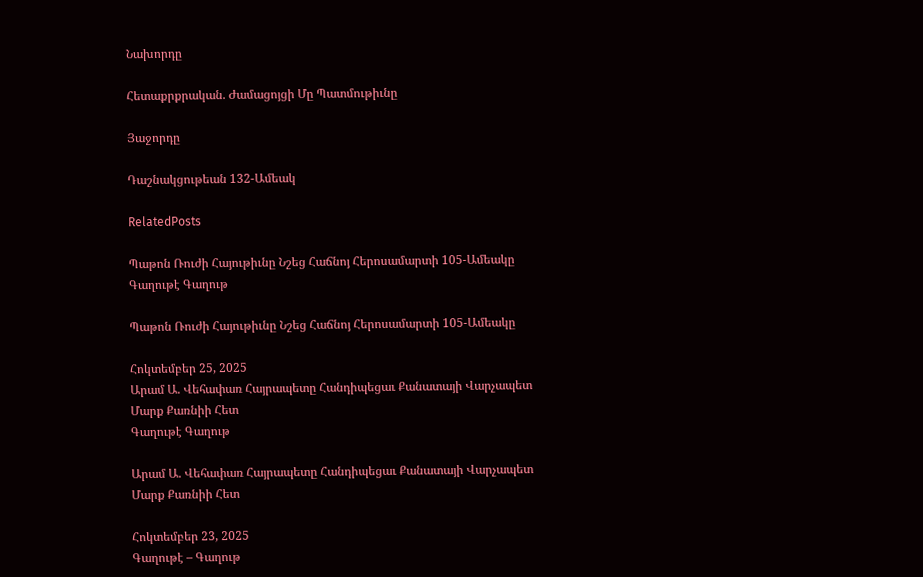Նախորդը

Հետաքրքրական. Ժամացոյցի Մը Պատմութիւնը

Յաջորդը

Դաշնակցութեան 132-Ամեակ

RelatedPosts

Պաթոն Ռուժի Հայութիւնը Նշեց Հաճնոյ Հերոսամարտի 105-Ամեակը
Գաղութէ Գաղութ

Պաթոն Ռուժի Հայութիւնը Նշեց Հաճնոյ Հերոսամարտի 105-Ամեակը

Հոկտեմբեր 25, 2025
Արամ Ա. Վեհափառ Հայրապետը Հանդիպեցաւ Քանատայի Վարչապետ Մարք Քառնիի Հետ
Գաղութէ Գաղութ

Արամ Ա. Վեհափառ Հայրապետը Հանդիպեցաւ Քանատայի Վարչապետ Մարք Քառնիի Հետ

Հոկտեմբեր 23, 2025
Գաղութէ – Գաղութ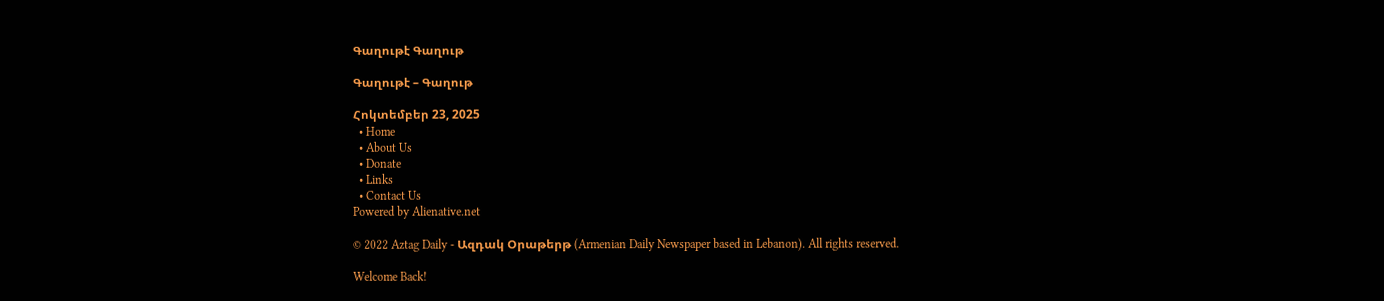Գաղութէ Գաղութ

Գաղութէ – Գաղութ

Հոկտեմբեր 23, 2025
  • Home
  • About Us
  • Donate
  • Links
  • Contact Us
Powered by Alienative.net

© 2022 Aztag Daily - Ազդակ Օրաթերթ (Armenian Daily Newspaper based in Lebanon). All rights reserved.

Welcome Back!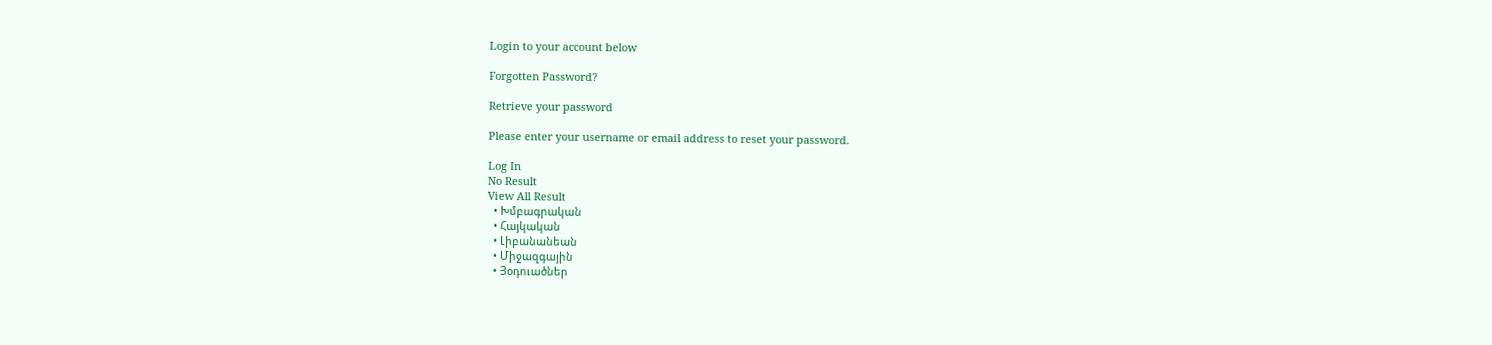Login to your account below

Forgotten Password?

Retrieve your password

Please enter your username or email address to reset your password.

Log In
No Result
View All Result
  • Խմբագրական
  • Հայկական
  • Լիբանանեան
  • Միջազգային
  • Յօդուածներ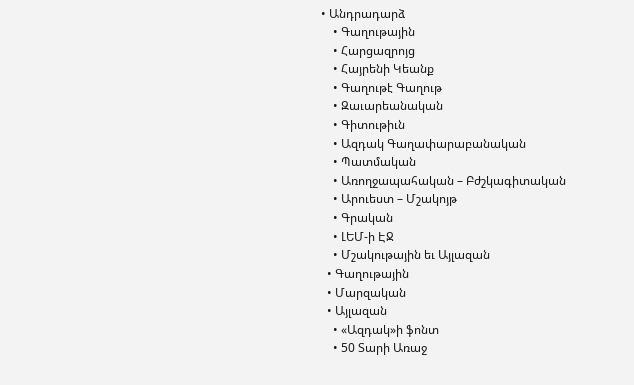• Անդրադարձ
    • Գաղութային
    • Հարցազրոյց
    • Հայրենի Կեանք
    • Գաղութէ Գաղութ
    • Զաւարեանական
    • Գիտութիւն
    • Ազդակ Գաղափարաբանական
    • Պատմական
    • Առողջապահական – Բժշկագիտական
    • Արուեստ – Մշակոյթ
    • Գրական
    • ԼԵՄ-ի ԷՋ
    • Մշակութային եւ Այլազան
  • Գաղութային
  • Մարզական
  • Այլազան
    • «Ազդակ»ի ֆոնտ
    • 50 Տարի Առաջ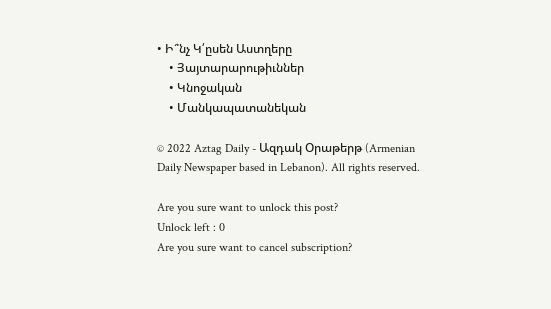• Ի՞նչ Կ՛ըսեն Աստղերը
    • Յայտարարութիւններ
    • Կնոջական
    • Մանկապատանեկան

© 2022 Aztag Daily - Ազդակ Օրաթերթ (Armenian Daily Newspaper based in Lebanon). All rights reserved.

Are you sure want to unlock this post?
Unlock left : 0
Are you sure want to cancel subscription?